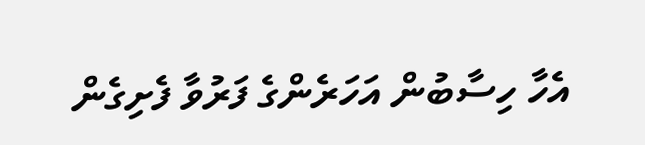އެހާ ހިސާބުން އަހަރެންގެ ފަރުވާ ފެށިގެން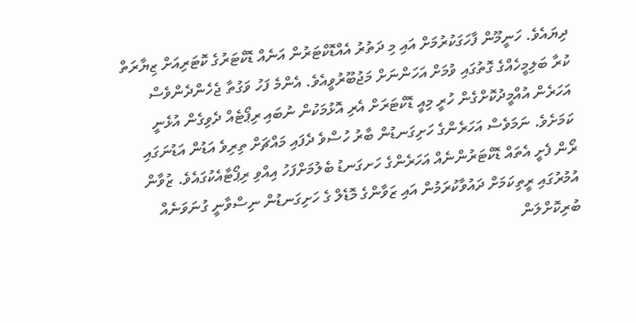ދިޔައެވެ. ހަނީމޫން ފާހަގަކުރުމަށް އައި މި ދަތުރު އެއްޑޮކްޓަރުން އަނެއް ޑޮކްޓަރުގެ ކޮޓަރިއަށް ޒިޔާރަތް ކުރާ ބަލިމީހެއްގެ ގޮތުގައި ވުމަށް އަހަންނަށް މަޖުބޫރުވީއެވެ. އެންމެ ފަހު ވަގުތާ ޖެހެންދެންވެސް އަހަރެން އުއްމީދުކޮށްގެން ހުރީ މިއީ ޑޮކްޓަރަށް އެރި އޮޅުމަކުން ނުބައި ރިޕޯޓެއް ދެވިގެން އުޅެނީ ކަމަށެވެ. ނަމަވެސް އަހަރެންގެ ހަށިގަނޑުން ބާރު ހުސްވެ ދެފައި މައްޗަށް ތިރިވެ އަޑުން އަޑުނަގައި ރޯން ފެށީ އެތައް ޑޮކްޓަރުންނެއް އަހަރެންގެ ހަށގަނޑު ބެލުމަށްފަހު އިއްވި ރިޕޯޓާއެކުގައެވެ. ޒުވާން އުމުރުގައި ރީތިކަމަށް ދައުވާކުރަމުން އައި ޒަވާންގެ މޮޑެލް ގެ ހަށިގަނޑުން ނިސްވާނީ ގުނަވަނެއް ބުރިކޮށްލަން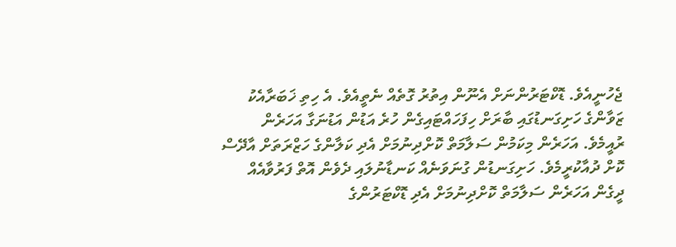ޖެހުނީއެވެ. ޑޮކްޓަރުންނަށް އެނޫން އިތުރު ގޮތެއް ނެތީއެވެ. އެ ހިތި ޚަބަރާއެކު ޒަވާންގެ ހަށިގަނޑުގައި ބާރަށް ހިފަހައްޓައިގެން ހުރެ އަޑުން އަޑުނަގާ އަހަރެން ރުއީމެވެ. އަހަރެން މިކަމުން ސަލާމަތް ކޮށްދިނުމަށް އެދި ކަލާންގެ ހަޒްރަތަށް އާދޭސް ކޮށް ދުއާކުރީމެވެ. ހަށިގަނޑުން ގުނަވަނެއް ކަނޑާނުލައި ދެވެން އޮތް ފަރުވާއެއް ދީގެން އަހަރެން ސަލާމަތް ކޮށްދިނުމަށް އެދި ޑޮކްޓަރުންގެ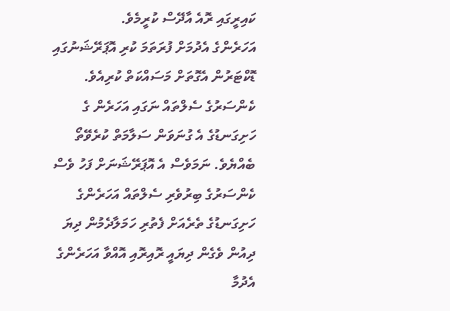ކައިރީގައި ރޮއެ އާދޭސް ކުރީމެވެ.
އަހަރެންގެ އެދުމަށް ފުރަތަމަ ކުރި އޮޕަރޭޝަނުގައި ޑޮކްޓަރުން އެގޮތަށް މަސައްކަތް ކުރިއެވެ. ކެންސަރުގެ ސެލްތައް ނަގައި އަހަރެން ގެ ހަށިގަނޑުގެ އެ ގުނަވަން ސަލާމަތް ކުރެވޭތޯ ބެއްޔެވެ. ނަމަވެސް އެ އޮޕަރޭޝަނަށް ފަހު ވެސް ކެންސަރުގެ ބިރުވެރި ސެލްތައް އަހަރެންގެ ހަށިގަނޑުގެ ތެރެއަށް ފެތުރި ހަމަލާދެމުން ދިޔަ ދިއުން ވެގެން ދިޔައީ ރޮއިރޮއި އޮއްވާ އަހަރެންގެ އެދުމާ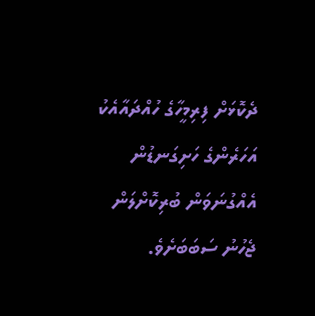ދެކޮޅަށް ފިރިމީހާގެ ހުއްދައާއެކު އަހަރެންގެ ހަށިގަނޑުން އެއްގުނަވަން ބުރިކޮށްލަން ޖެހުނު ސަބަބަށެވެ.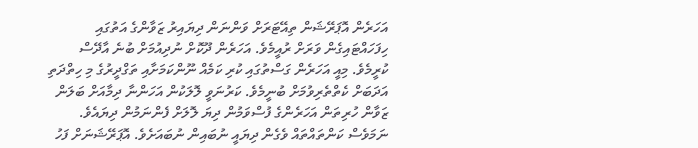އަހަރެން އޮޕަރޭޝަން ތިއޭޓަރަށް ވަންނަން ދިޔައިރު ޒަވާންގެ އަތުގައި ހިފަހައްޓައިގެން ވަރަށް ރުއީމެވެ. އަހަރެން ދޫކޮށް ނުދިއުމަށް ބުނެ އާދޭސް ކުރީމެވެ. މިއީ އަހަރެން ގަސްތުގައި ކުރި ކަމެއް ނޫންކަމަށާއި ތަގްދީރުގެ މި ހިތްދަތި އަދަބަށް ކެތްތެރިވުމަށް ބުނީމެވެ. ކަރުނަވީ ލޮލަކުން އަހަންނާ ދިމާއަށް ބަލަން ޒަވާން ހުރިތަން އަހަރެންގެ ފުސްވަމުން ދިޔަ ލޮލަށް ފެންނަމުން ދިޔައެވެ.
ނަމަވެސް ކަންތައްތައް ވެގެން ދިޔައީ ނުބައިން ނުބައަށެވެ. އޮޕަރޭޝަނަށް ފަހު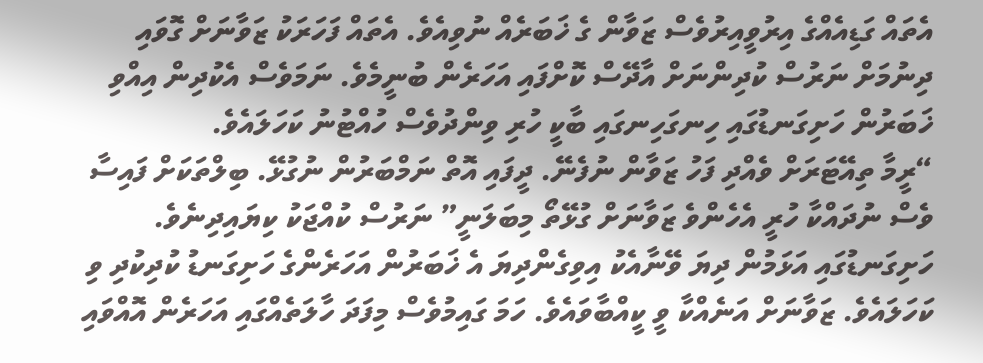އެތައް ގަޑިއެއްގެ އިރުވީއިރުވެސް ޒަވާން ގެ ޚަބަރެއް ނުވިއެވެ. އެތައް ފަހަރަކު ޒަވާނަށް ގޮވައި ދިނުމަށް ނަރުސް ކުދިންނަށް އާދޭސް ކޮށްފައި އަހަރެން ބުނީމެވެ. ނަމަވެސް އެކުދިން އިއްވި ޚަބަރުން ހަށިގަނޑުގައި ހިނގަހިނގައި ބާކީ ހުރި ވިންދުވެސް ހުއްޓުނު ކަހަލައެވެ.
“ރީމާ ތިއޭޓަރަށް ވެއްދި ފަހު ޒަވާން ނުފެނޭ. ދީފައި އޮތް ނަމްބަރުން ނުގުޅޭ. ބިލްތަކަށް ފައިސާ ވެސް ނުދައްކާ ހުރީ އެހެންވެ ޒަވާނަށް ގުޅޭތޯ މިބަލަނީ” ނަރުސް ކުއްޖަކު ކިޔައިދިނެވެ.
ހަށިގަނޑުގައި އަޅަމުން ދިޔަ ވޭނާއެކު އިވިގެންދިޔަ އެ ޚަބަރުން އަހަރެންގެ ހަށިގަނޑު ކުދިކުދި ވި ކަހަލައެވެ. ޒަވާނަށް އަނެއްކާ ވީ ކީއްބާވައެވެ. ހަމަ ގައިމުވެސް މިފަދަ ހާލަތެއްގައި އަހަރެން އޮއްވައި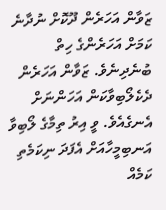ޒަވާން އަހަރެން ދޫކޮށް ނުދާނެ ކަމަށް އަހަރެންގެ ހިތް ބުނެދިނެވެ. ޒަވާން އަހަރެން ދެކެލޯބިވާކަން އަހަންނަށް އެނގެއެވެ. ވީ އިރު ތިމާގެ ލޯބިވާ އަނބިމީހާއަށް އެފަދަ ނިކަމެތި ކަމެއް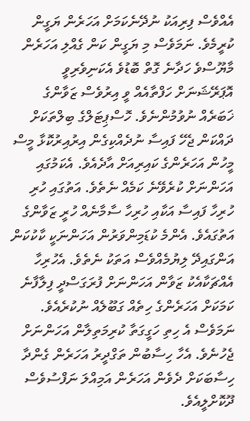އެއްވެސް ފިރިއަކު ނުދޭނެކަމަށް އަހަރެން ޔަގީން ކުރީމެވެ. ނަމަވެސް މި ޔަގީން ކަން ގެއްލި އަހަރެން މާޔޫސްވެ ހަދާނެ ގޮތް ބޮޑުވެ އެކަނިވެރިވީ އޮޕަރޭޝަނަށް ހަފްތާއެއް ވީ އިރުވެސް ޒަވާންގެ ޚަބަރެއް ނުވުމުންނެވެ. ހޮސްޕިޓަލްގެ ބިލްތަކަށް ދައްކަން ޖެހޭ ފައިސާ ނުދެއްކިގެން އިރުއިރުކޮޅާ މީސް މީހުން އަހަރެންގެ ކައިރިއަށް އާދެއެވެ. އެކަމުގައި އަހަންނަށް ކުރެވޭނެ ކަމެއް ނެތެވެ. އަތުގައި ހުރި ހުރިހާ ފައިސާ އަކާއި ހުރިހާ ސާމާނެއް ހުރީ ޒަވާންގެ އަތުގައެވެ. އެންމެ ކުޑަމިންވަރުން އަހަންނަކީ ކާކުކަން އަންގައިދޭ ލިޔުމެއްވެސް އަތަކު ނެތެވެ. އެހުރިހާ އެއްޗަކާއެކު ޒަވާން އަހަންނަށް ފުރަގަސްދީ ފިލާފާނެ ކަމަކަށް އަހަރެންގެ ހިތެއް ގަބޫލެއް ނުކުރެއެވެ. ނަމަވެސް އެ ހިތި ހަގީގަތާ ކުރިމަތިލާން އަހަންނަށް ޖެހުނެވެ. އެހާ ހިސާބުން ތަގްދީރު އަހަރެން ގެންދާ ހިސާބަކަށް ދެވެން އަހަރެން އަމިއްލަ ނަފްސުވެސް ދޫކޮށްލީއެވެ.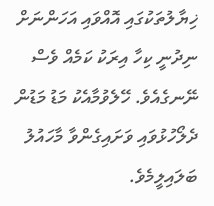ޚިޔާލުތަކުގައި އޮއްވައި އަހަންނަށް ނިދުނީ ކިހާ އިރަކު ކަމެއް ވެސް ނޭނގެއެވެ. ހޭލެވުމާއެކު މަޑު މަޑުން ދެލޯހުޅުވައި ވަށައިގެންވާ މާހައުލު ބަލައިލީމެވެ.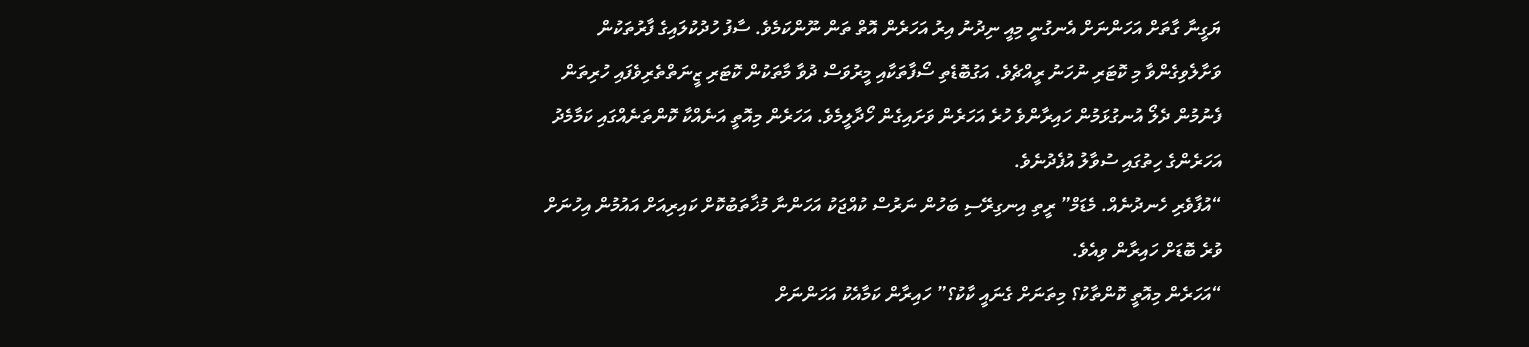ޔަގީނާ ގާތަށް އަހަންނަށް އެނގުނީ މިއީ ނިދުނު އިރު އަހަރެން އޮތް ތަން ނޫންކަމެވެ. ސާފު ހުދުކުލައިގެ ފާރުތަކުން ވަށާލެވިގެންވާ މި ކޮޓަރި ނުހަނު ރީއްޗެވެ. އަގުބޮޑެތި ސޯފާތަކާއި މީރުވަސް ދުވާ މާތަކުން ކޮޓަރި ޒީނަތްތެރިވެފައި ހުރިތަން ފެނުމުން ދެލޯ އުނގުޅަމުން ހައިރާންވެ ހުރެ އަހަރެން ވަށައިގެން ހޯދާލީމެވެ. އަހަރެން މިއޮތީ އަނެއްކާ ކޮންތަނެއްގައި ކަމާމެދު އަހަރެންގެ ހިތުގައި ސުވާލު އުފެދުނެވެ.
“އުފާވެރި ހެނދުނެއް. މެޑަމް” ރީތި އިނގިރޭސި ބަހުން ނަރުސް ކުއްޖަކު އަހަންނާ މުޚާތަބުކޮށް ކައިރިއަށް އައުމުން އިހުނަށް ވުރެ ބޮޑަށް ހައިރާން ވިއެވެ.
“އަހަރެން މިއޮތީ ކޮންތާކު؟ މިތަނަށް ގެނައީ ކާކު؟” ހައިރާން ކަމާއެކު އަހަންނަށް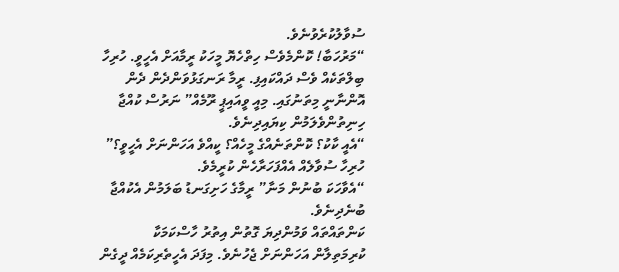ސުވާލުކުރެވުނެވެ.
“މަރުހަބާ! ކޮންމެވެސް ހިތްހެޔޮ މީހަކު ރީމާއަށް އެހީވީ. ހުރިހާ ބިލްތަކެއް ވެސް ދައްކައިފި. ރީމާ ރަނގަޅުވަންދެން ދެން އޮންނާނީ މިތަނުގައި. މިއީ ވީއައިޕީ ރޫމެއް” ނަރުސް ކުއްޖާ ހިނިތުންވެލަމުން ކިޔައިދިނެވެ.
“އެއީ ކާކު؟ ކޮންތަނެއްގެ މީހެއް؟ ކީއްވެ އަހަންނަށް އެހީވީ؟” ހުރިހާ ސުވާލެއް އެއްފަހަރާހެން ކުރީމެވެ.
“އެވާހަކަ ބުނުން މަނާ” ރީމާގެ ހަށިގަނޑު ބަލަމުން އެކުއްޖާ ބުނެދިނެވެ.
ކަންތައްތައް ވަމުންދިޔަ ގޮތުން އިތުރު ހާސްކަމަކާ ކުރިމަތިލާން އަހަންނަށް ޖެހުނެވެ. މިފަދަ އެހީތެރިކަމެއް ދީގެން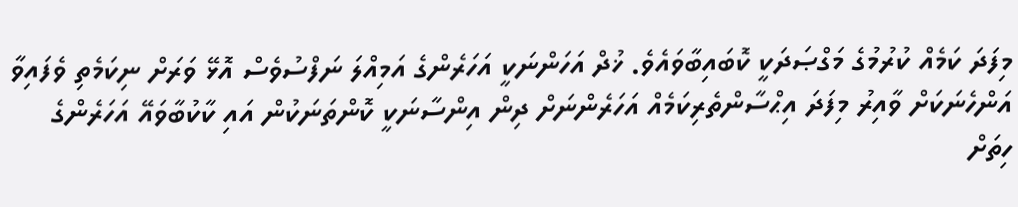މިފަދަ ކަމެއް ކުރުމުގެ މަގްޞަދަކީ ކޮބައިބާވައެވެ. ޚުދް އަހަންނަކީ އަހަރެންގެ އަމިއްލަ ނަފްސުވެސް އޮޅޭ ވަރަށް ނިކަމެތި ވެފައިވާ އަންހެނަކަށް ވާއިރު މިފަދަ އިޙްސާންތެރިކަމެއް އަހަރެންނަށް ދިން އިންސާނަކީ ކޮންތަނަކުން އައި ކާކުބާވައޭ އަހަރެންގެ ހިތަށް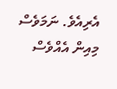އެރިއެވެ. ނަމަވެސް މިއިން އެއްވެސް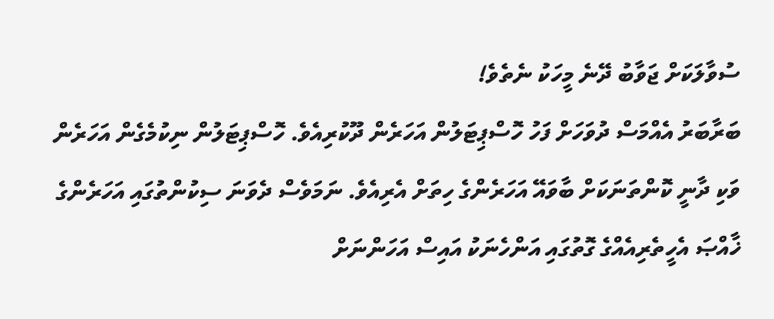ސުވާލަކަށް ޖަވާބު ދޭނެ މީހަކު ނެތެވެ!
ބަރާބަރު އެއްމަސް ދުވަހަށް ފަހު ހޮސްޕިޓަލުން އަހަރެން ދޫކުރިއެވެ. ހޮސްޕިޓަލުން ނިކުމެގެން އަހަރެން ވަކި ދާނީ ކޮންތަނަކަށް ބާވައޭ އަހަރެންގެ ހިތަށް އެރިއެވެ. ނަމަވެސް ދެވަނަ ސިކުންތުގައި އަހަރެންގެ ޚާއްޞަ އެހީތެރިއެއްގެ ގޮތުގައި އަންހެނަކު އައިސް އަހަންނަށް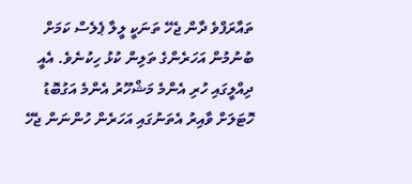ތައާރަފްވެ ދާން ޖެހޭ ތަނަކީ ލީލާ ޕެލެސް ކަމަށް ބުނުމުން އަހަރެންގެ ތަލިން ކުޅު ހިކުނެވެ. އެއީ ދިއްލީގައި ހުރި އެންމެ މަޝްހޫރު އެންމެ އަގުބޮޑު ހޮޓަލަށް ވާއިރު އެތަނުގައި އަހަރެން ހުންނަން ޖެހޭ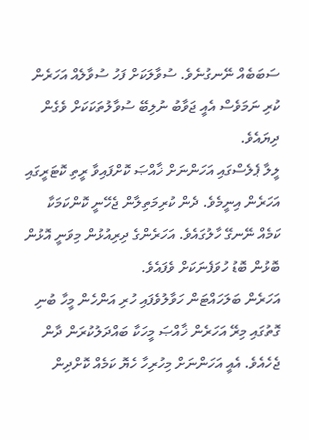ސަބަބެއް ނޭނގުނެވެ. ސުވާލަކަށް ފަހު ސުވާލެއް އަހަރެން ކުރި ނަމަވެސް އެއީ ޖަވާބު ނުލިބޭ ސުވާލުތަކަކަށް ވެގެން ދިޔައެވެ.
ލީލާ ޕެލެސްގައި އަހަންނަށް ޚާއްޞަ ކޮށްފައިވާ ރީތި ކޮޓަރީގައި އަހަރެން އިނީމެވެ. ދެން ކުރިމަތިލާން ޖެހޭނީ ކޮންކަމަކާ ކަމެއް ނޭނގޭ ހާލުގައެވެ. އަހަރެންގެ ދިރިއުޅުން މިވަނީ އޮޅުން ބޮޅުން ބޮޑު ހުވަފެނަކަށް ވެފައެވެ.
އަހަރެން ބަލަހައްޓަން ހަވާލުވެފައި ހުރި އަންހެން މީހާ ބުނި ގޮތުގައި މިރޭ އަހަރެން ޚާއްޞަ މީހަކާ ބައްދަލުކުރަން ދާން ޖެހެއެވެ. އެއީ އަހަންނަށް މިހުރިހާ ހެޔޮ ކަމެއް ކޮށްދިން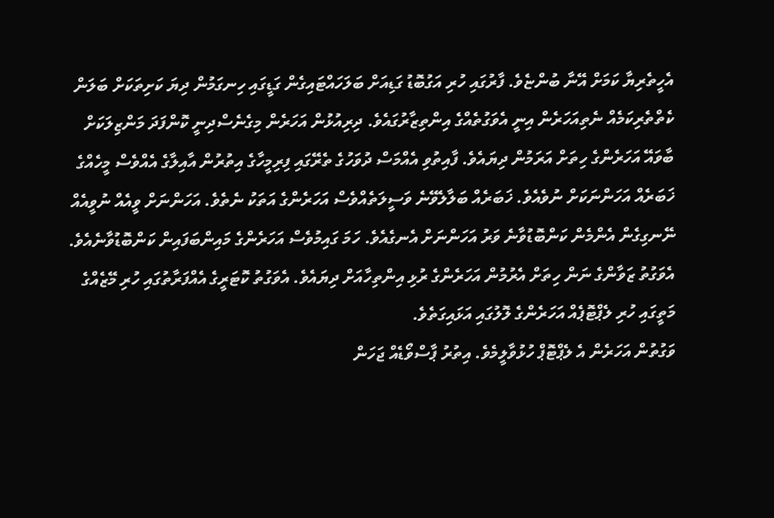އެހީތެރިޔާ ކަމަށް އޭނާ ބުންޏެވެ. ފާރުގައި ހުރި އަގުބޮޑު ގަޑިއަށް ބަލަހައްޓައިގެން ގަޑީގައި ހިނގަމުން ދިޔަ ކަށިތަކަށް ބަލަން ކެތްތެރިކަމެއް ނެތިއަހަރެން އިނީ އެވަގުތެއްގެ އިންތިޒާރުގައެވެ. ދިރިއުޅުން އަހަރެން މިގެނެސްދިނީ ކޮންފަދަ މަންޒިލަކަށް ބާވައޭ އަހަރެންގެ ހިތަށް އަރަމުން ދިޔައެވެ. ފާއިތުވި އެއްމަސް ދުވަހުގެ ތެރޭގައި ފިރިމީހާގެ އިތުރުން އާއިލާގެ އެއްވެސް މީހެއްގެ ޚަބަރެއް އަހަންނަކަށް ނުވެއެވެ. ޚަބަރެއް ބަލާލެވޭނެ ވަސީލަތެއްވެސް އަހަރެންގެ އަތަކު ނެތެވެ. އަހަންނަށް ވީއެއް ނުވީއެއް ނޭނގިގެން އެންމެން ކަންބޮޑުވާނެ ވަރު އަހަންނަށް އެނގެއެވެ. ހަމަ ގައިމުވެސް އަހަރެންގެ މައިންބަފައިން ކަންބޮޑުވާނެއެވެ. އެވަގުތު ޒަވާންގެ ނަން ހިތަށް އެރުމުން އަހަރެންގެ ރުޅި އިންތިހާއަށް ދިޔައެވެ. އެވަގުތު ކޮޓަރީގެ އެއްފަރާތުގައި ހުރި މޭޒެއްގެ މަތީގައި ހުރި ލެޕްޓޮޕެއް އަހަރެންގެ ލޮލުގައި އަޅައިގަތެވެ.
ވަގުތުން އަހަރެން އެ ލެޕްޓޮޕް ހުޅުވާލީމެވެ. އިތުރު ޕާސްވޯޑެއް ޖަހަން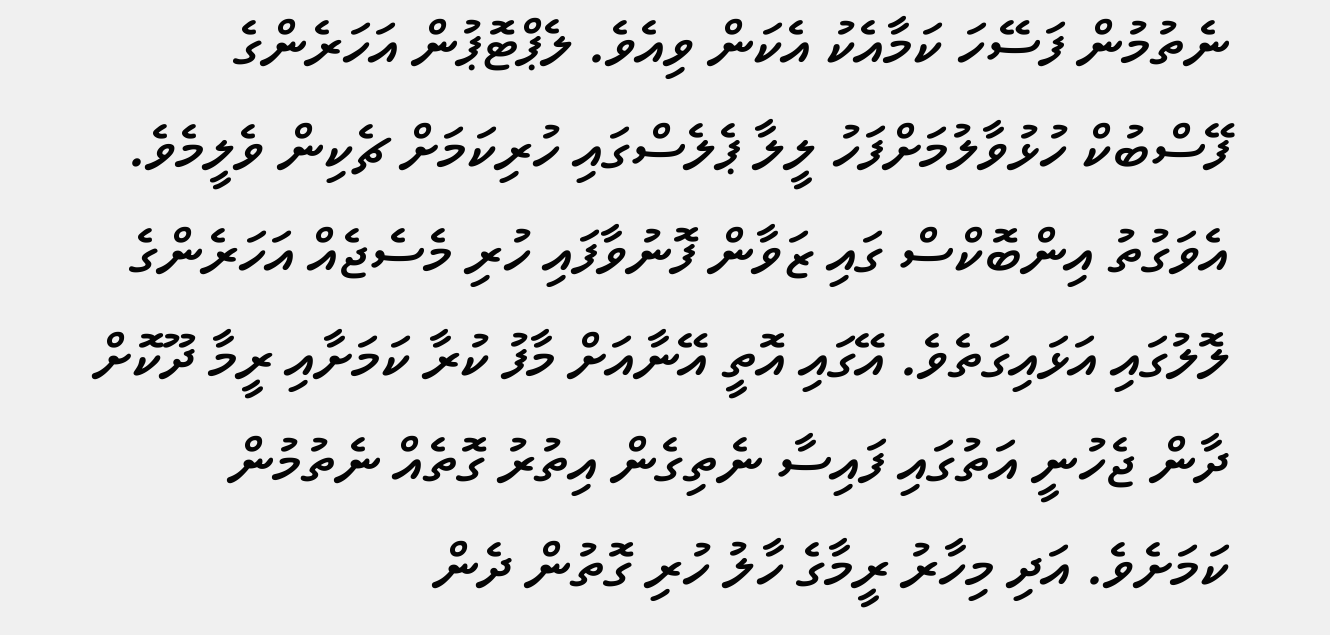ނެތުމުން ފަސޭހަ ކަމާއެކު އެކަން ވިއެވެ. ލެޕްޓޮޕުން އަހަރެންގެ ފޭސްބުކް ހުޅުވާލުމަށްފަހު ލީލާ ޕެލެސްގައި ހުރިކަމަށް ޗެކިން ވެލީމެވެ. އެވަގުތު އިންބޮކްސް ގައި ޒަވާން ފޮނުވާފައި ހުރި މެސެޖެއް އަހަރެންގެ ލޮލުގައި އަޅައިގަތެވެ. އޭގައި އޮތީ އޭނާއަށް މާފު ކުރާ ކަމަށާއި ރީމާ ދޫކޮށް ދާން ޖެހުނީ އަތުގައި ފައިސާ ނެތިގެން އިތުރު ގޮތެއް ނެތުމުން ކަމަށެވެ. އަދި މިހާރު ރީމާގެ ހާލު ހުރި ގޮތުން ދެން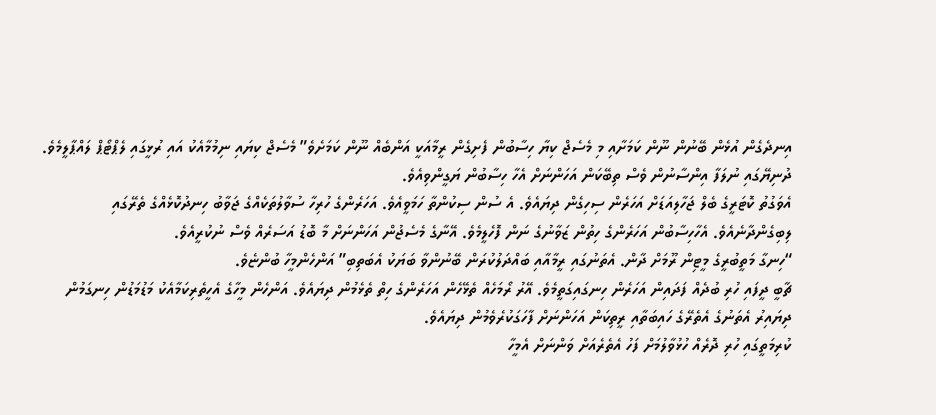އިނދެގެން އުޅެން ބޭނުން ނޫން ކަމަށާއި މި މެސެޖް ކިޔާ ހިސާބުން ފެށިގެން ރީމާއަކީ އަންބެއް ނޫން ކަމަށެވެ” މެސެޖް ކިޔައި ނިމުމާއެކު އައި ރުޅީގައި ލެޕްޓޯޕް ލައްޕާލީމެވެ. ދުނިޔޭގައި ނުލަފާ އިންސާނުން ވެސް ތިބޭކަން އަހަންނަށް އެހާ ހިސާބުން ޔަގީންވިއެވެ.
އެވަގުތު ކޮޓަރީގެ ބެލް ޖަހާލިއަޑަށް އަހަރެން ސިހިގެން ދިޔައެވެ. އެ ސުން ސިކުންތާ ހަމަވީއެވެ. އަހަރެންގެ ހުރިހާ ސުވާލުތަކެއްގެ ޖަވާބު ހިނދުކޮޅެއްގެ ތެރޭގައި ލިބިގެންދާނެއެވެ. އެހާހިސާބުން އަހަރެންގެ ހިތުން ޒަވާނުގެ ނަން ފޮހެލީމެވެ. އޭނާގެ މެސެޖުން އަހަންނަށް މާ ބޮޑު އަސަރެއް ވެސް ނުކުރީއެވެ.
“ހިނގާ މަތީބުރީގެ މީޓިން ރޫމަށް ދާން. އެތަނުގައި ރީމާއާއި ބައްދަލުކުރަން ބޭނުންވާ ބަޔަކު އެބަތިބި” އަންހެންމީހާ ބުންޏެވެ.
ޗާބީ ދީފައި ހުރި ބުދެއް ފަދައިން އަހަރެން ހިނގައިގަތީމެވެ. އޭރު ރޯމަހެއް ތެޅޭހެން އަހަރެންގެ ހިތް ތެޅެމުން ދިޔައެވެ. އަންހެން މީހާގެ އެހީތެރިކަމާއެކު މަޑުމަޑުން ހިނގަމުން ދިޔައިރު އެތަނުގެ އެތެރޭގެ ހައިބަތާއި ރީތިކަން އަހަންނަށް ފާހަގަކުރެވެމުން ދިޔައެވެ.
ކުރިމަތީގައި ހުރި ދޮރެއް ހުޅުވާލުމަށް ފަހު އެތެރެއަށް ވަންނަށް އެމީހާ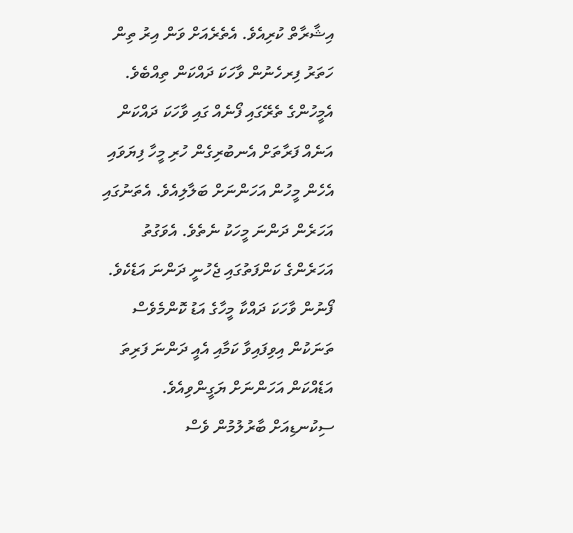އިޝާރާތް ކުރިއެވެ. އެތެރެއަށް ވަން އިރު ތިން ހަތަރު ފިރހެނުން ވާހަކަ ދައްކަން ތިއްބެވެ. އެމީހުންގެ ތެރޭގައި ފޯނެއް ގައި ވާހަކަ ދައްކަން އަނެއް ފަރާތަށް އެނބުރިގެން ހުރި މީހާ ފިޔަވައި އެހެން މީހުން އަހަންނަށް ބަލާލިއެވެ. އެތަނުގައި އަހަރެން ދަންނަ މީހަކު ނެތެވެ. އެވަގުތު އަހަރެންގެ ކަންފަތުގައި ޖެހުނީ ދަންނަ އަޑެކެވެ. ފޯނުން ވާހަކަ ދައްކާ މީހާގެ އަޑު ކޮންމެވެސް ތަނަކުން އިވިފައިވާ ކަމާއި އެއީ ދަންނަ ފަރިތަ އަޑެއްކަން އަހަންނަށް ޔަގީންވިއެވެ. ސިކުނޑިއަށް ބާރުލުމުން ވެސް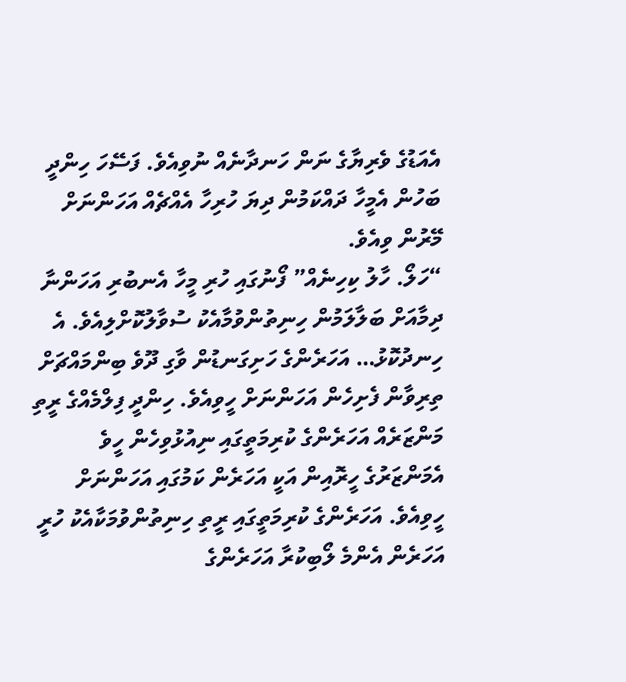އެއަޑުގެ ވެރިޔާގެ ނަން ހަނދާނެއް ނުވިއެވެ. ފަސޭހަ ހިންދީ ބަހުން އެމީހާ ދައްކަމުން ދިޔަ ހުރިހާ އެއްޗެއް އަހަންނަށް މޭރުން ވިއެވެ.
“ހަލޯ. ހާލު ކިހިނެއް” ފޯނުގައި ހުރި މީހާ އެނބުރި އަހަންނާ ދިމާއަށް ބަލާލަމުން ހިނިތުންވުމާއެކު ސުވާލުކޮށްލިއެވެ. އެ ހިނދުކޮޅު… އަހަރެންގެ ހަށިގަނޑުން ވާގި ދޫވެ ބިންމައްޗަށް ތިރިވާން ފެށިހެން އަހަންނަށް ހީވިއެވެ. ހިންދީ ފިލްމެއްގެ ރީތި މަންޒަރެއް އަހަރެންގެ ކުރިމަތީގައި ނިއުޅުވިހެން ހީވެ އެމަންޒަރުގެ ހީރޮއިން އަކީ އަހަރެން ކަމުގައި އަހަންނަށް ހީވިއެވެ. އަހަރެންގެ ކުރިމަތީގައި ރީތި ހިނިތުންވުމަކާއެކު ހުރީ އަހަރެން އެންމެ ލޯބިކުރާ އަހަރެންގެ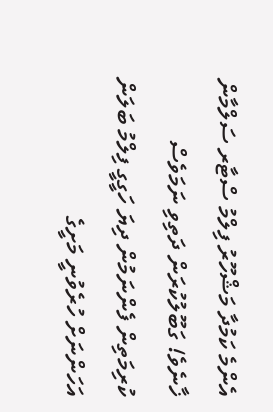އެންމެ ކަމުދާ މަޝްހޫރު ފިލްމު ސްޓާރ ސަލްމާން ޚާނެވެ! ގަބޫލުކުރަން ދަތިވި ނަމަވެސް ކުރިމަތިން ފެންނަމުން ދިޔަ ހަގީގީ ފިލްމު ބަލަން އަހަންނަށް ހުރެވުނީ މަށީގެ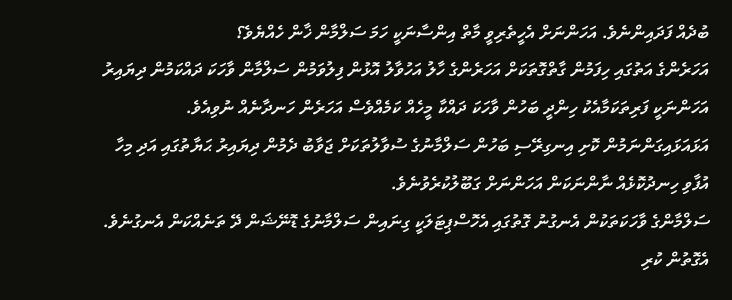ބުދެއް ފަދައިންނެވެ. އަހަންނަށް އެހީތެރިވީ މާތް އިންސާނަކީ ހަމަ ސަލްމާން ޚާން ހެއްޔެވެ؟
އަހަރެންގެ އަތުގައި ހިފަމުން ގާތްގޮތަކަށް އަހަރެންގެ ހާލު އަހުވާލު އޮޅުން ފިލުވަމުން ސަލްމާން ވާހަކަ ދައްކަމުން ދިޔައިރު އަހަންނަކީ ފަރިތަކަމާއެކު ހިންދީ ބަހުން ވާހަކަ ދައްކާ މީހެއް ކަމެއްވެސް އަހަރެން ހަނދާނެއް ނުވިއެވެ.
އަޅައަޅައިގަންނަމުން ކޮށި އިނގިރޭސި ބަހުން ސަލްމާނުގެ ސުވާލުތަކަށް ޖަވާބު ދެމުން ދިޔައިރު ޙަޔާތުގައި އަދި މިހާ އުފާވި ހިނދުކޮޅެއް ނާންނަކަން އަހަންނަށް ގަބޫލުކުރެވުނެވެ.
ސަލްމާންގެ ވާހަކަތަކުން އެނގުނު ގޮތުގައި އެހޮސްޕިޓަލަކީ ގިނައިން ސަލްމާނުގެ ޑޮނޭޝަން ދޭ ތަނެއްކަން އެނގުނެވެ. އެގޮތުން ކުރި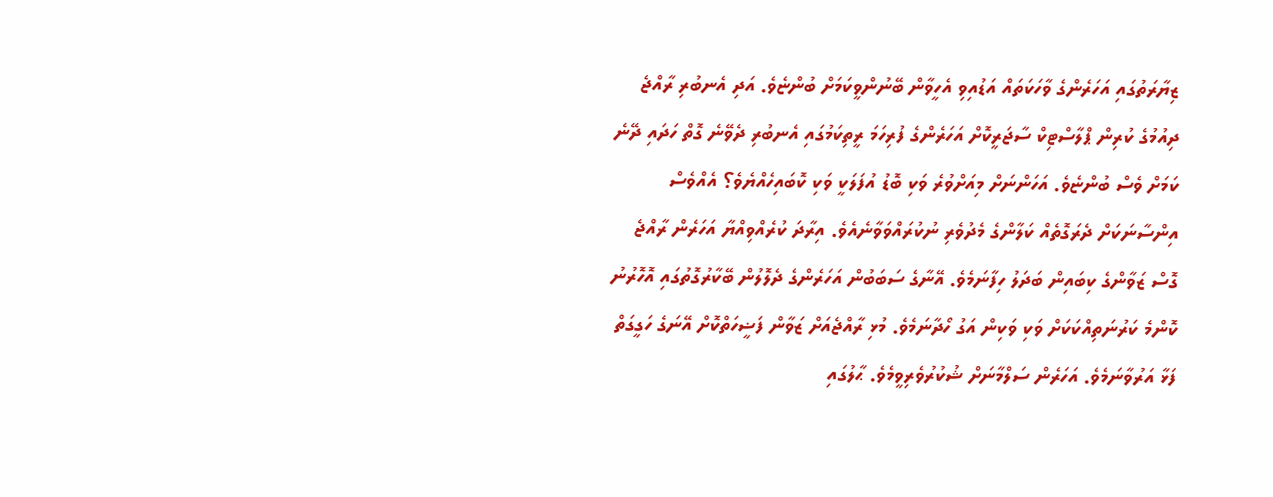ޒިޔާރަތުގައި އަހަރެންގެ ވާހަކަތައް އަޑުއިވި އެހީވާން ބޭނުންވީކަމަށް ބުންޏެވެ. އަދި އެނބުރި ރާއްޖެ ދިއުމުގެ ކުރިން ޕްލާސްޓިކް ސާޖަރީކޮށް އަހަރެންގެ ފުރިހަމަ ރީތިކަމުގައި އެނބުރި ދެވޭނެ ގޮތް ހަދައި ދޭނެ ކަމަށް ވެސް ބުންޏެވެ. އަހަންނަށް މިއަށްވުރެ ވަކި ބޮޑު އުފަލަކީ ވަކި ކޮބައިހެއްޔެވެ؟ އެއްވެސް އިންސާނަކަށް ދެރަގޮތެއް ކަލާންގެ މެދުވެރި ނުކުރައްވަވާނެއެވެ. އިރާދަ ކުރެއްވިއްޔާ އަހަރެން ރާއްޖެ ގޮސް ޒަވާންގެ ކިބައިން ބަދަލު ހިފާނަމެވެ. އޭނާގެ ސަބަބުން އަހަރެންގެ ދެލޮލުން ބޭކާރުގޮތުގައި އޮހޮރުނު ކޮންމެ ކަރުނަތިއްކަކަށް ވަކި ވަކިން އަގު ހޯދާނަމެވެ. މުޅި ރާއްޖެއަށް ޒަވާން ފަޟީހަތްކޮށް އޭނަގެ ހަގީގަތް ފަޅާ އަރުވާނަމެވެ. އަހަރެން ސަލްމާނަށް ޝުކުރުވެރިވީމެވެ. ޙާލުގައި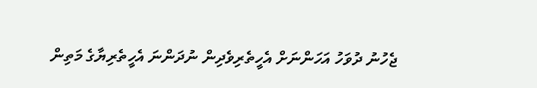ޖެހުނު ދުވަހު އަހަންނަށް އެހީތެރިވެދިން ނުދަންނަ އެހީތެރިޔާގެ މަތިން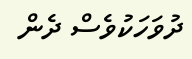ދުވަހަކުވެސް ދެން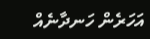އަހަރެން ހަނދާނެއް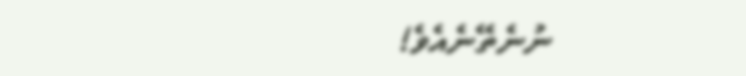ނުނެތޭނެއެވެ!